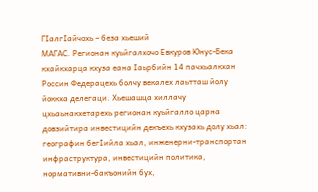ГIалгIайчохь – беза хьеший
МАГАС. Регионан куьйгалхочо Евкуров Юнус-Бека кхайкхарца кхуза еана Iаьрбийн 14 пачхьалкхан Россин Федерацехь болчу векалех лаьтташ йолу йоккха делегаци. Хьешашца хиллачу цхьаьнакхетарехь регионан куьйгалло царна довзийтира инвестицийн декъехь кхузахь долу хьал: географин бегIийла хьал, инженерни-транспортан инфраструктура, инвестицийн политика, нормативни-бакъонийн бух,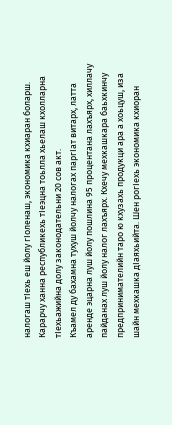налогаш тIехь еш йолу гIоленаш, экономика кхиаран боларш. Карарчу ханна республикехь тIеэцна тоьлла хьелаш кхолларна тIехьажийна долу законодательни 20 сов акт.
Къамел ду бахамна тухуш йолчу налогах паргIат витарх, латта аренде эцарна луш йолу пошлина 95 процентана лахъярх, хиллачу пайданах луш йолу налог лахъярх. Кхечу мехкашкара баьхкинчу предпринимателийн таро ю кхузахь продукци ара а хоьцуш, иза шайн мехкашка дIаяхьийта. Шен рогIехь экономика кхиоран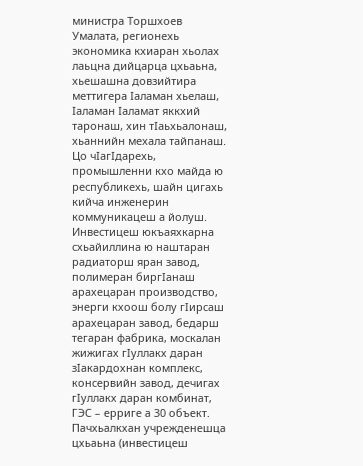министра Торшхоев Умалата, регионехь экономика кхиаран хьолах лаьцна дийцарца цхьаьна, хьешашна довзийтира меттигера Iаламан хьелаш, Iаламан Iаламат яккхий таронаш, хин тIаьхьалонаш, хьаннийн мехала тайпанаш.
Цо чIагIдарехь, промышленни кхо майда ю республикехь, шайн цигахь кийча инженерин коммуникацеш а йолуш. Инвестицеш юкъаяхкарна схьайиллина ю наштаран радиаторш яран завод, полимеран биргIанаш арахецаран производство, энерги кхоош болу гIирсаш арахецаран завод, бедарш тегаран фабрика, москалан жижигах гIуллакх даран зIакардохнан комплекс, консервийн завод, дечигах гIуллакх даран комбинат, ГЭС – ерриге а 30 объект.
Пачхьалкхан учрежденешца цхьаьна (инвестицеш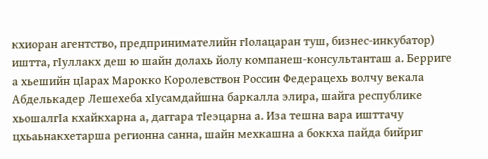кхиоран агентство, предпринимателийн гIолацаран туш, бизнес-инкубатор) иштта, гIуллакх деш ю шайн долахь йолу компанеш-консультанташ а. Берриге а хьешийн цIарах Марокко Королевствон Россин Федерацехь волчу векала Абделькадер Лешехеба хIусамдайшна баркалла элира, шайга республике хьошалгIа кхайкхарна а, даггара тIеэцарна а. Иза тешна вара ишттачу цхьаьнакхетарша регионна санна, шайн мехкашна а боккха пайда бийриг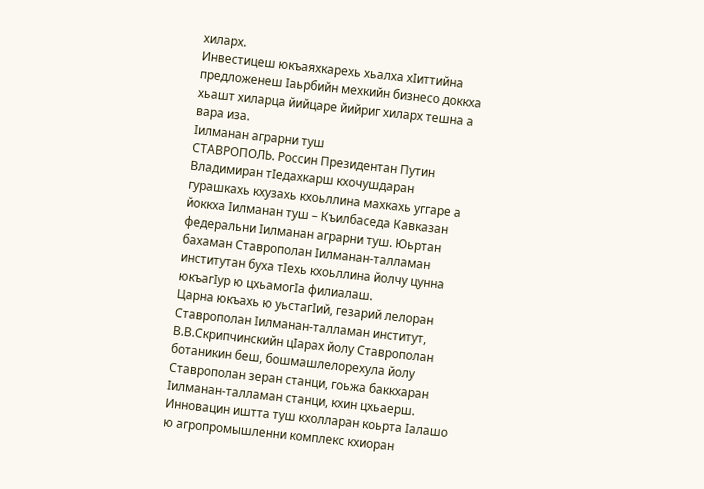хиларх.
Инвестицеш юкъаяхкарехь хьалха хIиттийна предложенеш Iаьрбийн мехкийн бизнесо доккха хьашт хиларца йийцаре йийриг хиларх тешна а вара иза.
Iилманан аграрни туш
СТАВРОПОЛЬ. Россин Президентан Путин Владимиран тIедахкарш кхочушдаран гурашкахь кхузахь кхоьллина махкахь уггаре а йоккха Iилманан туш – Къилбаседа Кавказан федеральни Iилманан аграрни туш. Юьртан бахаман Ставрополан Iилманан-талламан институтан буха тIехь кхоьллина йолчу цунна юкъагIур ю цхьамогIа филиалаш.
Царна юкъахь ю уьстагIий, гезарий лелоран Ставрополан Iилманан-талламан институт, В.В.Скрипчинскийн цIарах йолу Ставрополан ботаникин беш, бошмашлелорехула йолу Ставрополан зеран станци, гоьжа баккхаран Iилманан-талламан станци, кхин цхьаерш. Инновацин иштта туш кхолларан коьрта Iалашо ю агропромышленни комплекс кхиоран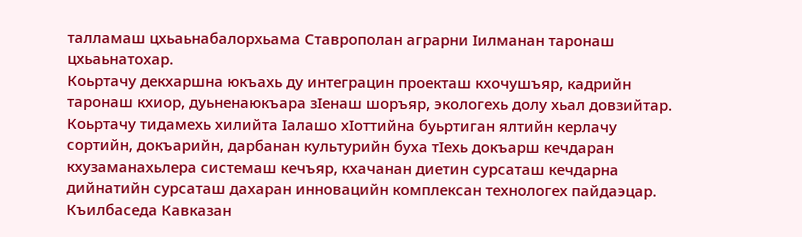талламаш цхьаьнабалорхьама Ставрополан аграрни Iилманан таронаш цхьаьнатохар.
Коьртачу декхаршна юкъахь ду интеграцин проекташ кхочушъяр, кадрийн таронаш кхиор, дуьненаюкъара зIенаш шоръяр, экологехь долу хьал довзийтар. Коьртачу тидамехь хилийта Iалашо хIоттийна буьртиган ялтийн керлачу сортийн, докъарийн, дарбанан культурийн буха тIехь докъарш кечдаран кхузаманахьлера системаш кечъяр, кхачанан диетин сурсаташ кечдарна дийнатийн сурсаташ дахаран инновацийн комплексан технологех пайдаэцар. Къилбаседа Кавказан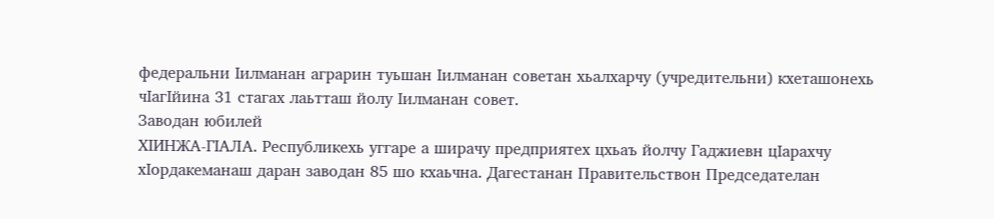федеральни Iилманан аграрин туьшан Iилманан советан хьалхарчу (учредительни) кхеташонехь чIагIйина 31 стагах лаьтташ йолу Iилманан совет.
Заводан юбилей
ХIИНЖА-ГIАЛА. Республикехь уггаре а ширачу предприятех цхьаъ йолчу Гаджиевн цIарахчу хIордакеманаш даран заводан 85 шо кхаьчна. Дагестанан Правительствон Председателан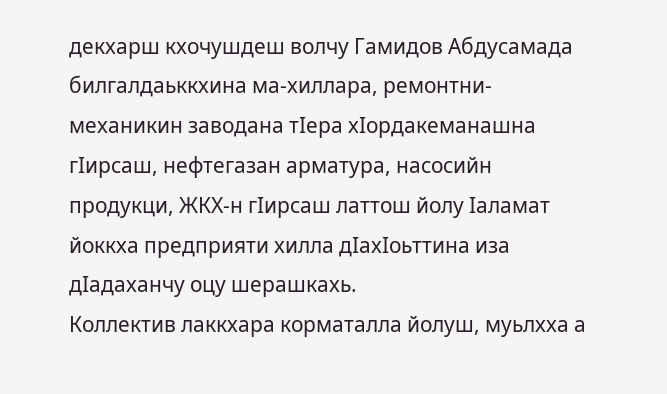декхарш кхочушдеш волчу Гамидов Абдусамада билгалдаьккхина ма-хиллара, ремонтни-механикин заводана тIера хIордакеманашна гIирсаш, нефтегазан арматура, насосийн продукци, ЖКХ-н гIирсаш латтош йолу Iаламат йоккха предприяти хилла дIахIоьттина иза дIадаханчу оцу шерашкахь.
Коллектив лаккхара корматалла йолуш, муьлхха а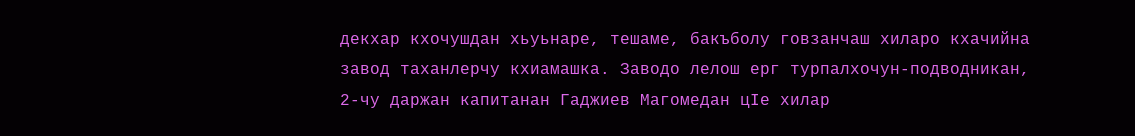декхар кхочушдан хьуьнаре, тешаме, бакъболу говзанчаш хиларо кхачийна завод таханлерчу кхиамашка. Заводо лелош ерг турпалхочун-подводникан, 2-чу даржан капитанан Гаджиев Магомедан цIе хилар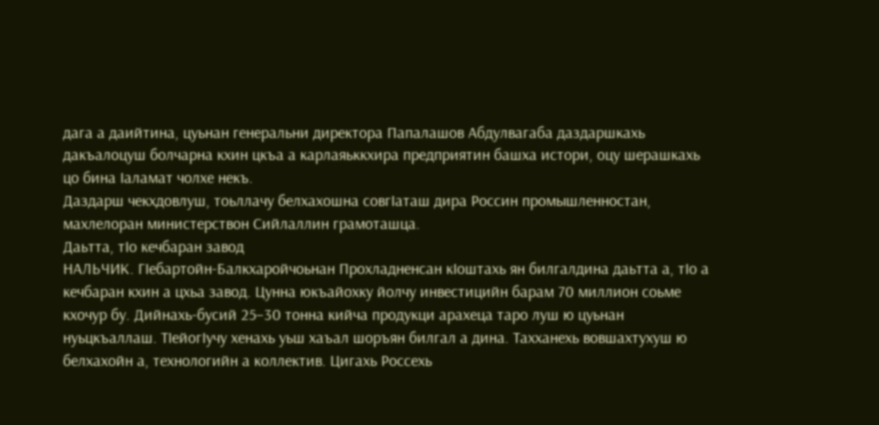дага а даийтина, цуьнан генеральни директора Папалашов Абдулвагаба даздаршкахь дакъалоцуш болчарна кхин цкъа а карлаяьккхира предприятин башха истори, оцу шерашкахь цо бина Iаламат чолхе некъ.
Даздарш чекхдовлуш, тоьллачу белхахошна совгIаташ дира Россин промышленностан, махлелоран министерствон Сийлаллин грамоташца.
Даьтта, тIо кечбаран завод
НАЛЬЧИК. ГIебартойн-Балкхаройчоьнан Прохладненсан кIоштахь ян билгалдина даьтта а, тIо а кечбаран кхин а цхьа завод. Цунна юкъайохку йолчу инвестицийн барам 70 миллион соьме кхочур бу. Дийнахь-бусий 25–30 тонна кийча продукци арахеца таро луш ю цуьнан нуьцкъаллаш. ТIейогIучу хенахь уьш хаъал шоръян билгал а дина. Тахханехь вовшахтухуш ю белхахойн а, технологийн а коллектив. Цигахь Россехь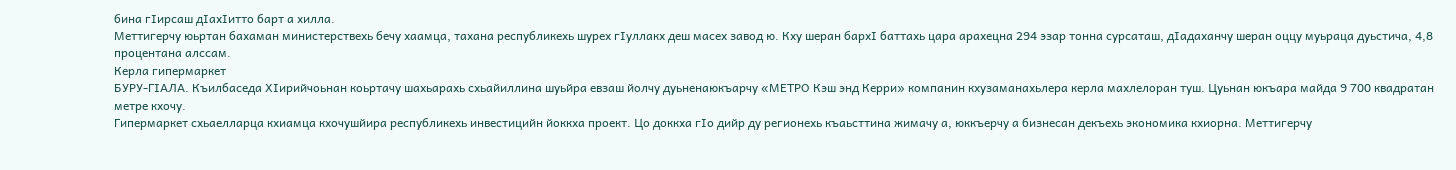бина гIирсаш дIахIитто барт а хилла.
Меттигерчу юьртан бахаман министерствехь бечу хаамца, тахана республикехь шурех гIуллакх деш масех завод ю. Кху шеран бархI баттахь цара арахецна 294 эзар тонна сурсаташ, дIадаханчу шеран оццу муьраца дуьстича, 4,8 процентана алссам.
Керла гипермаркет
БУРУ-ГIАЛА. Къилбаседа ХIирийчоьнан коьртачу шахьарахь схьайиллина шуьйра евзаш йолчу дуьненаюкъарчу «МЕТРО Кэш энд Керри» компанин кхузаманахьлера керла махлелоран туш. Цуьнан юкъара майда 9 700 квадратан метре кхочу.
Гипермаркет схьаелларца кхиамца кхочушйира республикехь инвестицийн йоккха проект. Цо доккха гIо дийр ду регионехь къаьсттина жимачу а, юккъерчу а бизнесан декъехь экономика кхиорна. Меттигерчу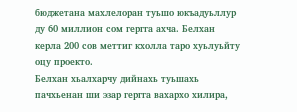бюджетана махлелоран туьшо юкъадуьллур ду 60 миллион сом гергга ахча. Белхан керла 200 сов меттиг кхолла таро хуьлуьйту оцу проекто.
Белхан хьалхарчу дийнахь туьшахь пачхьенан ши эзар гергга вахархо хилира,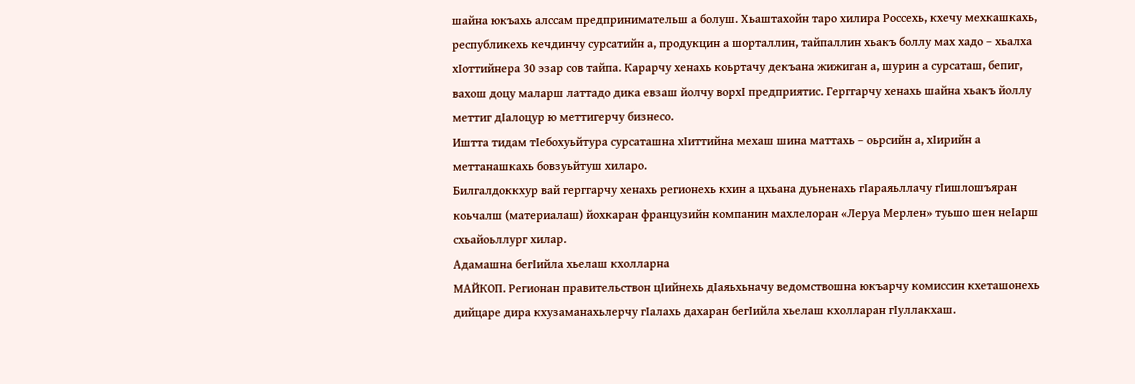шайна юкъахь алссам предпринимательш а болуш. Хьаштахойн таро хилира Россехь, кхечу мехкашкахь, республикехь кечдинчу сурсатийн а, продукцин а шорталлин, тайпаллин хьакъ боллу мах хадо – хьалха хIоттийнера 30 эзар сов тайпа. Карарчу хенахь коьртачу декъана жижиган а, шурин а сурсаташ, бепиг, вахош доцу маларш латтадо дика евзаш йолчу ворхI предприятис. Герггарчу хенахь шайна хьакъ йоллу меттиг дIалоцур ю меттигерчу бизнесо.
Иштта тидам тIебохуьйтура сурсаташна хIиттийна мехаш шина маттахь – оьрсийн а, хIирийн а меттанашкахь бовзуьйтуш хиларо.
Билгалдоккхур вай герггарчу хенахь регионехь кхин а цхьана дуьненахь гIараяьллачу гIишлошъяран коьчалш (материалаш) йохкаран французийн компанин махлелоран «Леруа Мерлен» туьшо шен неIарш схьайоьллург хилар.
Адамашна бегIийла хьелаш кхолларна
МАЙКОП. Регионан правительствон цIийнехь дIаяьхьначу ведомствошна юкъарчу комиссин кхеташонехь дийцаре дира кхузаманахьлерчу гIалахь дахаран бегIийла хьелаш кхолларан гIуллакхаш.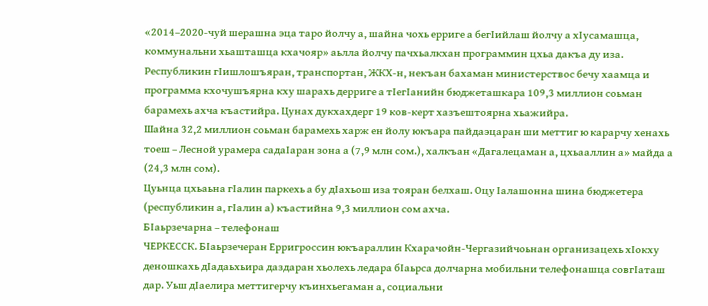«2014–2020-чуй шерашна эца таро йолчу а, шайна чохь ерриге а бегIийлаш йолчу а хIусамашца, коммунальни хьашташца кхачояр» аьлла йолчу пачхьалкхан программин цхьа дакъа ду иза.
Республикин гIишлошъяран, транспортан, ЖКХ-н, некъан бахаман министерствос бечу хаамца и программа кхочушъярна кху шарахь дерриге а тIегIанийн бюджеташкара 109,3 миллион соьман барамехь ахча къастийра. Цунах дукхахдерг 19 ков-керт хазъештоярна хьажийра.
Шайна 32,2 миллион соьман барамехь харж ен йолу юкъара пайдаэцаран ши меттиг ю карарчу хенахь тоеш – Лесной урамера садаIаран зона а (7,9 млн сом.), халкъан «Дагалецаман а, цхьааллин а» майда а (24,3 млн сом).
Цуьнца цхьаьна гIалин паркехь а бу дIахьош иза тояран белхаш. Оцу Iалашонна шина бюджетера (республикин а, гIалин а) къастийна 9,3 миллион сом ахча.
БIаьрзечарна – телефонаш
ЧЕРКЕССК. БIаьрзечеран Ерригроссин юкъараллин Кхарачойн-Чергазийчоьнан организацехь хIокху деношкахь дIадаьхьира даздаран хьолехь ледара бIаьрса долчарна мобильни телефонашца совгIаташ дар. Уьш дIаелира меттигерчу къинхьегаман а, социальни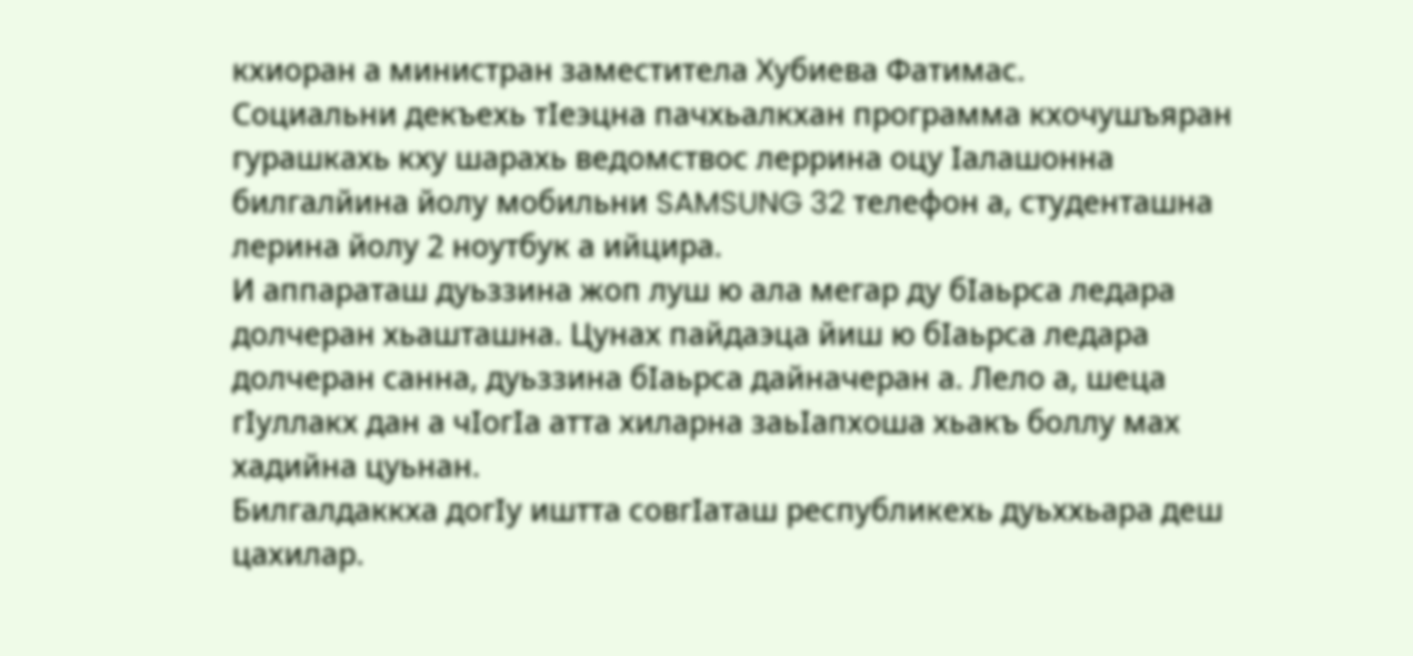кхиоран а министран заместитела Хубиева Фатимас.
Социальни декъехь тIеэцна пачхьалкхан программа кхочушъяран гурашкахь кху шарахь ведомствос леррина оцу Iалашонна билгалйина йолу мобильни SAMSUNG 32 телефон а, студенташна лерина йолу 2 ноутбук а ийцира.
И аппараташ дуьззина жоп луш ю ала мегар ду бIаьрса ледара долчеран хьашташна. Цунах пайдаэца йиш ю бIаьрса ледара долчеран санна, дуьззина бIаьрса дайначеран а. Лело а, шеца гIуллакх дан а чIогIа атта хиларна заьIапхоша хьакъ боллу мах хадийна цуьнан.
Билгалдаккха догIу иштта совгIаташ республикехь дуьххьара деш цахилар.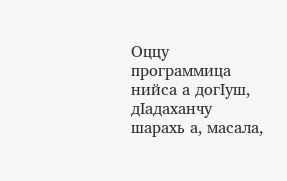Оццу программица нийса а догIуш, дIадаханчу шарахь а, масала,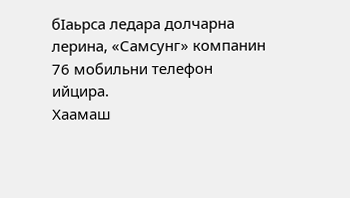бIаьрса ледара долчарна лерина, «Самсунг» компанин 76 мобильни телефон ийцира.
Хаамаш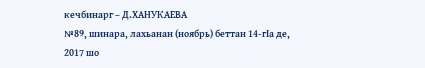кечбинарг – Д.ХАНУКАЕВА
№89, шинара, лахьанан (ноябрь) беттан 14-гIа де, 2017 шо